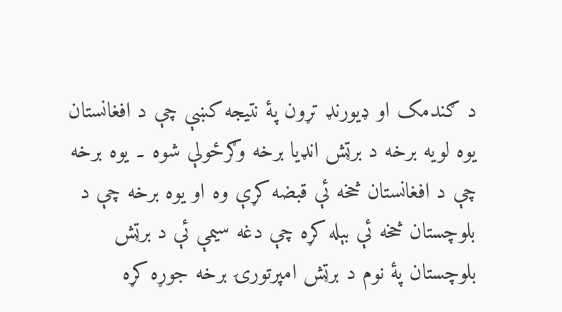د ګندمک او ډيورنډ تړون پۀ نتيجه کښې چې د افغانستان يوه لويه برخه د برټش انډيا برخه وګرځولې شوه ۔ يوه برخه چې د افغانستان څخه ئې قبضه کړې وه او يوه برخه چې د بلوچستان څخه ئې بېله کړه چې دغه سيمې ئې د برټش بلوچستان پۀ نوم د برټش امپرتورۍ برخه جوړه کړه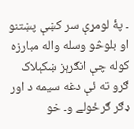۔ پۀ لومړې سر کښې پښتنو او بلوڅو وسله واله مبارزه کوله چې انګرېز ښکېلاک ګرو ته ئې دغه سيمه د اور ډګر ګرځولے و۔ خو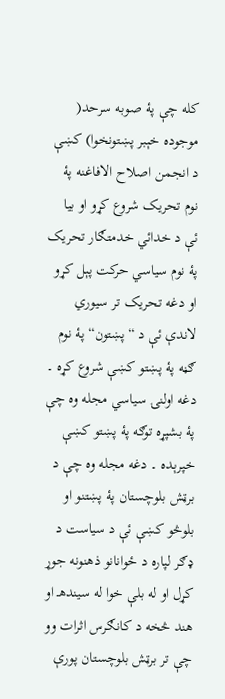کله چې پۀ صوبه سرحد( موجوده خېبر پښتونخوا) کښې د انجمن اصلاح الافاغنه پۀ نوم تحريک شروع کړو او بيا ئې د خدائي خدمتګار تحريک پۀ نوم سياسي حرکت پېل کړو او دغه تحريک تر سيوري لاندې ئې د “پښتون“ پۀ نوم ګڼه پۀ پښتو کښې شروع کړه ۔ دغه اولنۍ سياسي مجله وه چې پۀ بشپړه توګه پۀ پښتو کښې خپرېده ۔ دغه مجله وه چې د برټش بلوچستان پۀ پښتنو او بلوڅو کښې ئې د سياست د ډګر لپاره د ځوانانو ذهنونه جوړ کړل او له بلې خوا له سيندهـ او هند څخه د کانګرس اثرات وو چې تر برټش بلوچستان پورې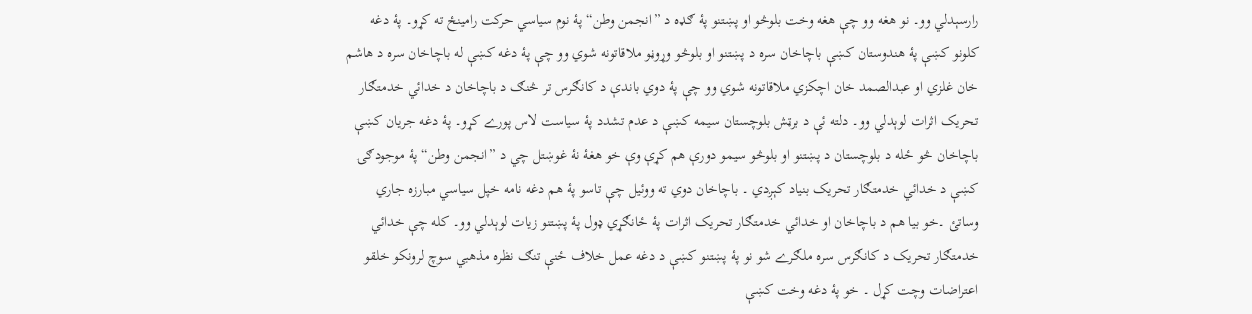رارسېدلي وو۔ نو هغه وو چې هغه وخت بلوڅو او پښتنو پۀ ګډه د ”انجمن وطن“ پۀ نوم سياسي حرکت رامينځ ته کړو۔ پۀ دغه کلونو کښې پۀ هندوستان کښې باچاخان سره د پښتنو او بلوڅو وړوڼو ملاقاتونه شوي وو چې پۀ دغه کښې له باچاخان سره د هاشم خان غلزي او عبدالصمد خان اچکزي ملاقاتونه شوي وو چې پۀ دوي باندې د کانګرس تر څنګ د باچاخان د خدائي خدمتګار تحريک اثرات لوېدلي وو۔ دلته ئې د برټش بلوچستان سيمه کښې د عدم تشدد پۀ سياست لاس پورے کړو۔ پۀ دغه جريان کښې باچاخان څو ځله د بلوچستان د پښتنو او بلوڅو سيمو دورې هم کړې وې خو هغۀ نۀ غوښتل چي د ”انجمن وطن“ پۀ موجودګۍ کښې د خدائي خدمتګار تحريک بنياد کېږدي ۔ باچاخان دوي ته ووئيل چې تاسو پۀ هم دغه نامه خپل سياسي مبارزه جاري وساتئ ۔خو بيا هم د باچاخان او خدائي خدمتګار تحريک اثرات پۀ ځانګړي ډول پۀ پښتنو زيات لوېدلي وو۔ کله چې خدائي خدمتګار تحريک د کانګرس سره ملګرے شو نو پۀ پښتنو کښې د دغه عمل خلاف ځنې تنګ نظره مذهبي سوچ لرونکو خلقو اعتراضات وچت کړل ۔ خو پۀ دغه وخت کښې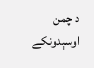د چمن اوسېدونکے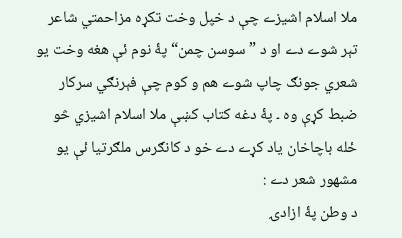ملا اسلام اشيزے چې د خپل وخت تکړه مزاحمتي شاعر تېر شوے دے او د ”سوسن چمن“ پۀ نوم ئې هغه وخت يو شعري جونګ چاپ شوے هم و کوم چې فېرنګي سرکار ضبط کړې وه ۔ پۀ دغه کتاب کښې ملا اسلام اشيزي څو ځله باچاخان ياد کړے دے خو د کانګرس ملګرتيا ئې يو مشهور شعر دے :
د وطن پۀ ازادۍ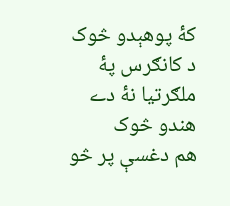کۀ پوهېدو څوک
د کانګرس پۀ ملګرتيا نۀ دے هندو څوک
هم دغسې پر څو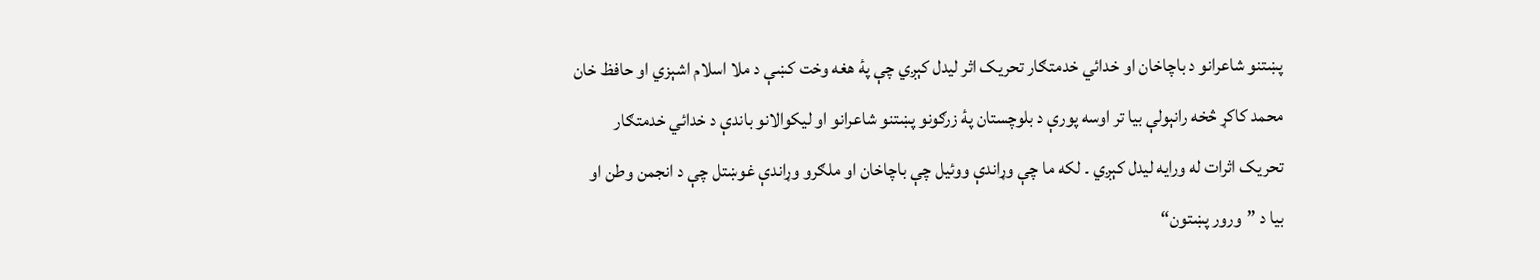پښتنو شاعرانو د باچاخان او خدائي خدمتګار تحريک اثر ليدل کېږي چې پۀ هغه وخت کښې د ملا اسلام اشېزي او حافظ خان محمد کاکړ څخه رانېولې بيا تر اوسه پورې د بلوچستان پۀ زرګونو پښتنو شاعرانو او ليکوالانو باندې د خدائي خدمتګار تحريک اثرات له ورايه ليدل کېږي ۔ لکه ما چې وړاندې ووئيل چې باچاخان او ملګرو وړاندې غوښتل چې د انجمن وطن او بيا د ”ورور پښتون“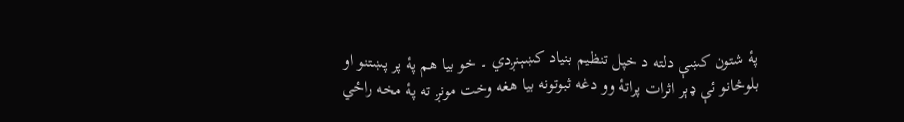پۀ شتون کښې دلته د خپل تنظيم بنياد کښېنږدي ۔ خو بيا هم پۀ پر پښتنو او بلوڅانو ئې ډېر اثرات پراتۀ وو دغه ثبوتونه بيا هغه وخت مونږ ته پۀ مخه راځي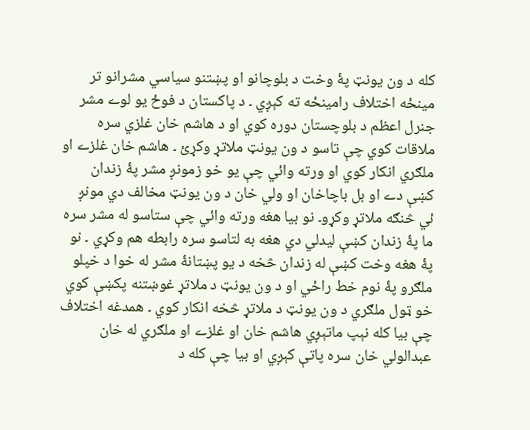کله د ون يونټ پۀ وخت د بلوچانو او پښتنو سياسي مشرانو تر مينځه اختلاف رامينځه ته کېږي ۔ د پاکستان د فوځ يو لوے مشر جنرل اعظم د بلوچستان دوره کوي او د هاشم خان غلزي سره ملاقات کوي چې تاسو د ون يونټ ملاتړ وکړئ ۔ هاشم خان غلزے او ملګري انکار کوي او ورته وائي چې يو خو زمونږ مشر پۀ زندان کښې دے او بل باچاخان او ولي خان د ون يونټ مخالف دي مونږ ئي څنګه ملاتړ وکړو۔ نو بيا هغه ورته وائي چې ستاسو له مشر سره ما پۀ زندان کښې ليدلي دي هغه به لتاسو سره رابطه هم وکړي ۔ نو پۀ هغه وخت کښې له زندان څخه د يو پښتانۀ مشر له خوا د خپلو ملګرو پۀ نوم خط راځي او د ون يونټ د ملاتړ غوښتنه پکښې کوي خو ټول ملګري د ون يونټ د ملاتړ څخه انکار کوي ۔ همدغه اختلاف چې بيا کله نېپ ماتېږي هاشم خان او غلزے او ملګري له خان عبدالولي خان سره پاتې کېږي او بيا چې کله د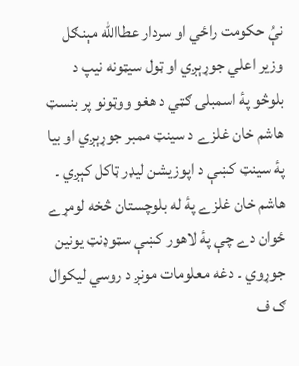نېُ حکومت راځي او سردار عطاالله مېنګل وزير اعلي جوړېږي او ټول سيټونه نيپ د بلوڅو پۀ اسمبلۍ ګټي د هغو ووټونو پر بنسټ هاشم خان غلزے د سينټ ممبر جوړېږي او بيا پۀ سينټ کښې د اپوزيشن ليډر ټاکل کېږي ۔ هاشم خان غلزے پۀ له بلوچستان څخه لومړے ځوان دے چې پۀ لاهور کښې سټوډنټ يونين جوړوي ۔ دغه معلومات مونږ د روسي ليکوال ګ ف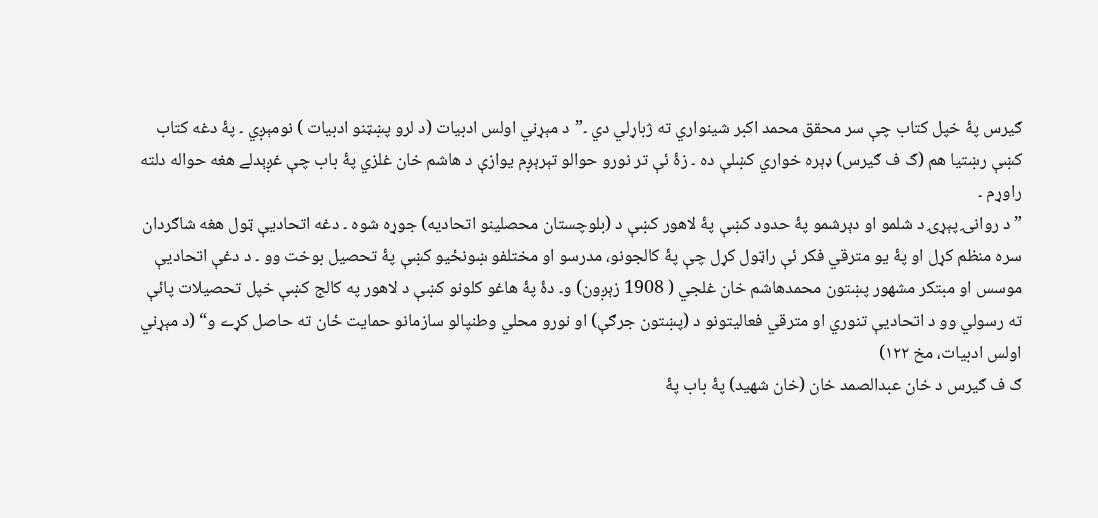ګيرس پۀ خپل کتاب چې سر محقق محمد اکبر شينواري ته ژباړلي دي ۔”د مېړني اولس ادبيات (د لرو پښټنو ادبيات ) نومېږي ۔ پۀ دغه کتاب کښې رښتيا هم (ګ ف ګيرس) ډېره خواري کښلې ده ۔ زۀ ئې تر نورو حوالو تېرېږم يوازې د هاشم خان غلزي پۀ باب چې غږېدلے هغه حواله دلته راوړم ۔
” د روانۍ پېړۍ د شلمو او دېرشمو پۀ حدود کښې پۀ لاهور کښې د (بلوچستان محصلينو اتحاديه) جوړه شوه ۔ دغه اتحاديې ټول هغه شاګردان سره منظم کړل او پۀ يو مترقي فکر ئې راټول کړل چې پۀ کالجونو، مدرسو او مختلفو ښونځيو کښې پۀ تحصيل بوخت وو ۔ د دغې اتحاديې موسس او مبتکر مشهور پښتون محمدهاشم خان غلجي ( 1908 زېږون) و۔ دۀ پۀ هاغو کلونو کښې د لاهور په کالج کښې خپل تحصيلات پائې ته رسولي وو د اتحاديې تنوري او مترقي فعاليتونو د (پښتون جرګې) او نورو محلي وطنپالو سازمانو حمايت ځان ته حاصل کړے و“ (د مېړني اولس ادبيات، مخ ۱۲۲)
ګ ف ګيرس د خان عبدالصمد خان (خان شهيد) پۀ باب پۀ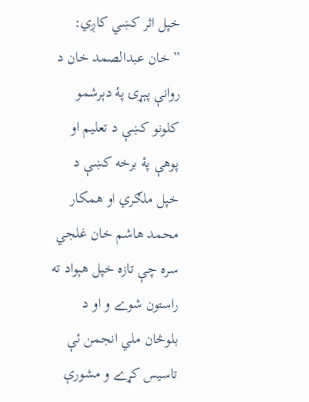خپل اثر کښي کاږي:
” خان عبدالصمد خان د روانې پېړۍ پۀ دېرشمو کلونو کښې د تعليم او پوهې پۀ برخه کښې د خپل ملګري او همکار محمد هاشم خان غلجي سره چې تازه خپل هېواد ته راستون شوے و او د بلوڅان ملي انجمن ئې تاسيس کړے و مشورې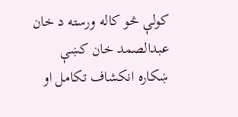کولې څو کاله ورسته د خان عبدالصمد خان کښې ښکاره انکشاف تکامل او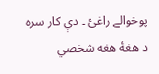پوخوالے راغئ ۔ دې کار سره د هغۀ هغه شخصي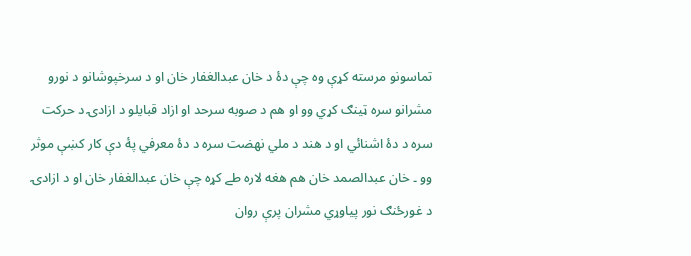تماسونو مرسته کړې وه چې دۀ د خان عبدالغفار خان او د سرخپوشانو د نورو مشرانو سره ټينګ کړي وو او هم د صوبه سرحد او ازاد قبايلو د ازادۍ د حرکت سره د دۀ اشنائي او د هند د ملي نهضت سره د دۀ معرفي پۀ دې کار کښې موثر وو ۔ خان عبدالصمد خان هم هغه لاره طے کړه چې خان عبدالغفار خان او د ازادۍ د غورځنګ نور پياوړي مشران پرې روان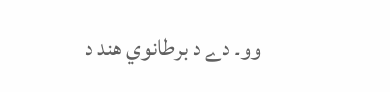وو۔ دے د برطانوي هند د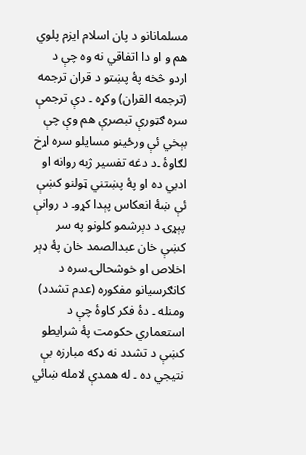مسلمانانو د پان اسلام ايزم پلوي هم و او دا اتفاقي نه وه چې د اردو څخه پۀ پښتو د قران ترجمه (ترجمه القران) وکړه ۔ دې ترجمې سره ګټورې تبصرې هم وې چې بېخي ئې ورځينو مسايلو سره اړخ لګاوۀ ۔د دغه تفسير ژبه روانه او ادبي ده او پۀ پښتني ټولنو کښې ئې ښۀ انعکاس پېدا کړو۔ د روانې پېړۍ د دېرشمو کلونو په سر کښې خان عبدالصمد خان پۀ ډېر اخلاص او خوشحالۍ سره د کانګرسيانو مفکوره (عدم تشدد) ومنله ۔ دۀ فکر کاوۀ چې د استعماري حکومت پۀ شرايطو کښې د تشدد نه ډکه مبارزه بې نتيجي ده ۔ له همدې لامله ښائي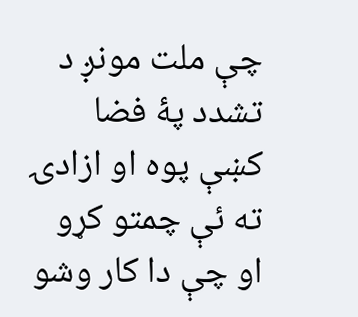چې ملت مونږ د تشدد پۀ فضا کښې پوه او ازادۍ ته ئې چمتو کړو او چې دا کار وشو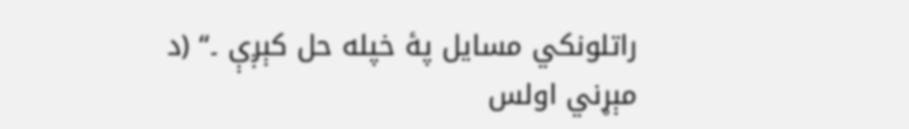راتلونکي مسايل پۀ خپله حل کېږې ۔“ (د مېړني اولس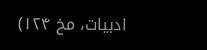ادبيات، مخ ۱۲۴)